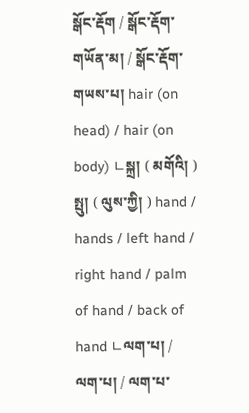སྒོང་རྡོག / སྒོང་རྡོག་གཡོན་མ། / སྒོང་རྡོག་གཡས་པ། hair (on head) / hair (on body) ∟སྐྲ། ( མགོའི། ) སྤུ། ( ལུས་ཀྱི། ) hand / hands / left hand / right hand / palm of hand / back of hand ∟ལག་པ། / ལག་པ། / ལག་པ་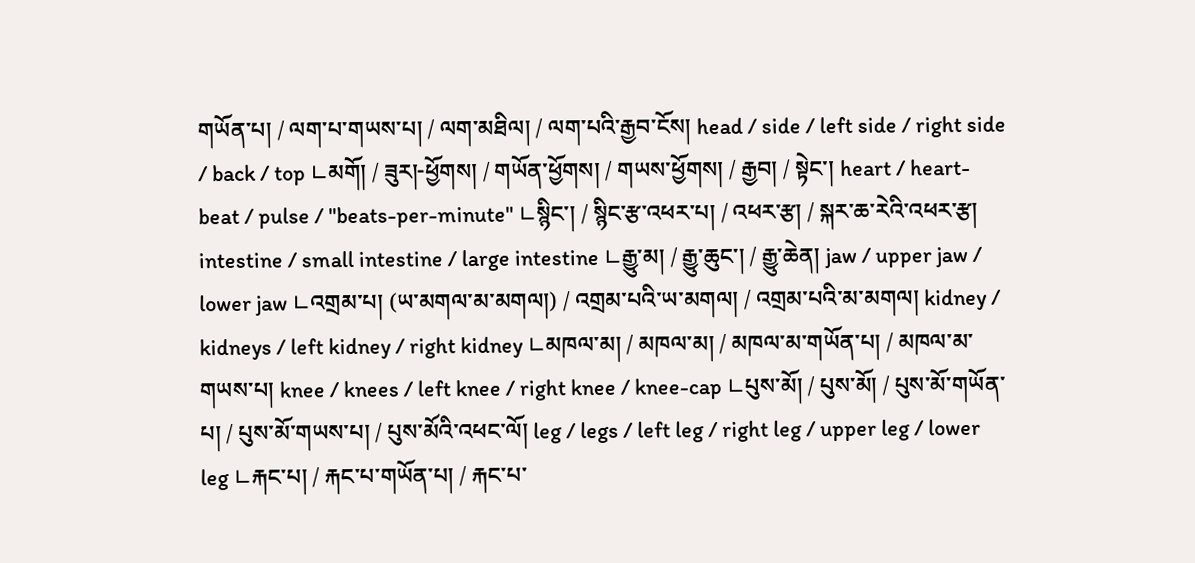གཡོན་པ། / ལག་པ་གཡས་པ། / ལག་མཐིལ། / ལག་པའི་རྒྱབ་ངོས། head / side / left side / right side / back / top ∟མགོ། / ཟུར།-ཕྱོགས། / གཡོན་ཕྱོགས། / གཡས་ཕྱོགས། / རྒྱབ། / སྟེང་། heart / heart-beat / pulse / "beats-per-minute" ∟སྙིང་། / སྙིང་རྩ་འཕར་པ། / འཕར་རྩ། / སྐར་ཆ་རེའི་འཕར་རྩ། intestine / small intestine / large intestine ∟རྒྱུ་མ། / རྒྱུ་ཆུང་། / རྒྱུ་ཆེན། jaw / upper jaw / lower jaw ∟འགྲམ་པ། (ཡ་མགལ་མ་མགལ།) / འགྲམ་པའི་ཡ་མགལ། / འགྲམ་པའི་མ་མགལ། kidney / kidneys / left kidney / right kidney ∟མཁལ་མ། / མཁལ་མ། / མཁལ་མ་གཡོན་པ། / མཁལ་མ་གཡས་པ། knee / knees / left knee / right knee / knee-cap ∟པུས་མོ། / པུས་མོ། / པུས་མོ་གཡོན་པ། / པུས་མོ་གཡས་པ། / པུས་མོའི་འཕང་ལོ། leg / legs / left leg / right leg / upper leg / lower leg ∟རྐང་པ། / རྐང་པ་གཡོན་པ། / རྐང་པ་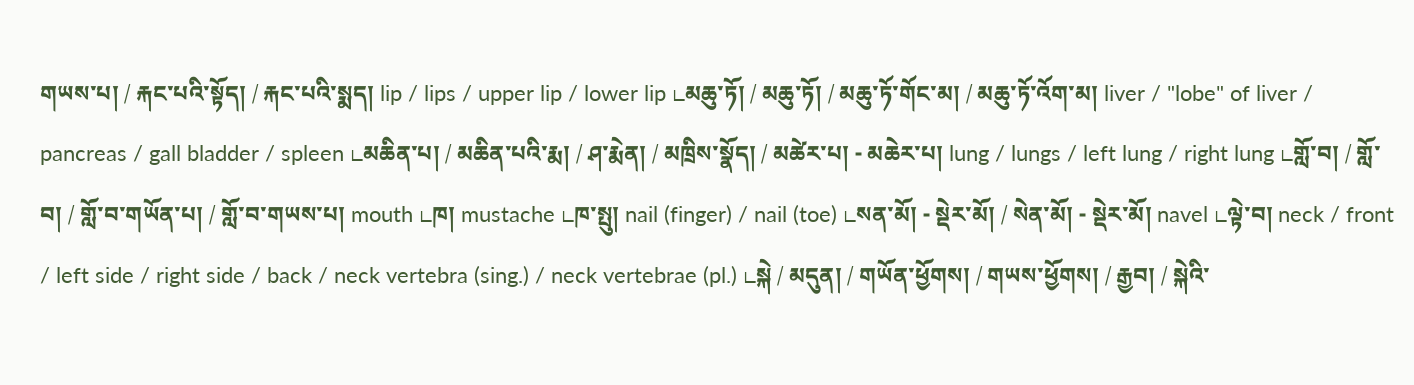གཡས་པ། / རྐང་པའི་སྟོད། / རྐང་པའི་སྨད། lip / lips / upper lip / lower lip ∟མཆུ་ཏོ། / མཆུ་ཏོ། / མཆུ་ཏོ་གོང་མ། / མཆུ་ཏོ་འོག་མ། liver / "lobe" of liver / pancreas / gall bladder / spleen ∟མཆིན་པ། / མཆིན་པའི་རྨ། / ཤ་རྨེན། / མཁྲིས་སྣོད། / མཚེར་པ། - མཆེར་པ། lung / lungs / left lung / right lung ∟གློ་བ། / གློ་བ། / གློ་བ་གཡོན་པ། / གློ་བ་གཡས་པ། mouth ∟ཁ། mustache ∟ཁ་སྤུ། nail (finger) / nail (toe) ∟སན་མོ། - སྡེར་མོ། / སེན་མོ། - སྡེར་མོ། navel ∟ལྟེ་བ། neck / front / left side / right side / back / neck vertebra (sing.) / neck vertebrae (pl.) ∟སྐེ / མདུན། / གཡོན་ཕྱོགས། / གཡས་ཕྱོགས། / རྒྱབ། / སྐེའི་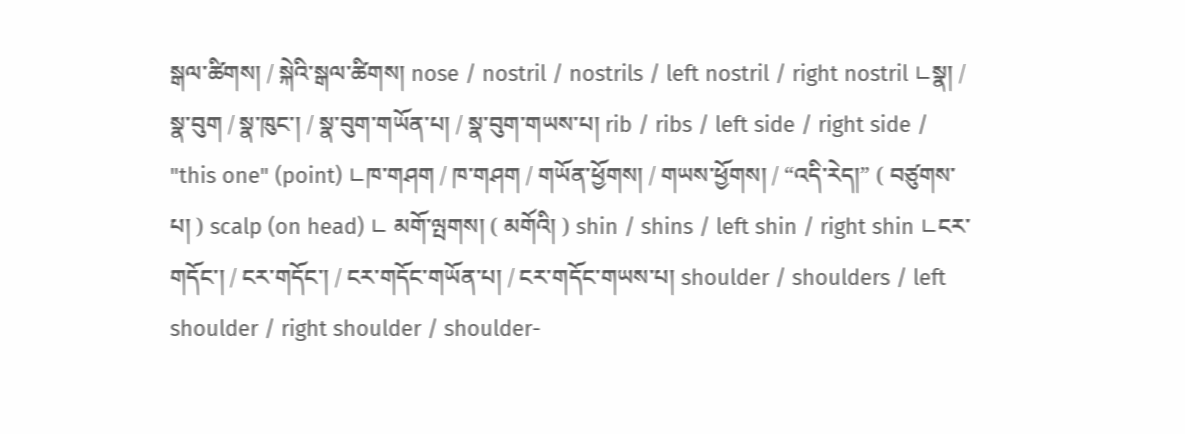སྒལ་ཚིགས། / སྐེའི་སྒལ་ཚིགས། nose / nostril / nostrils / left nostril / right nostril ∟སྣ། / སྣ་བུག / སྣ་ཁུང་། / སྣ་བུག་གཡོན་པ། / སྣ་བུག་གཡས་པ། rib / ribs / left side / right side / "this one" (point) ∟ཁ་གཤག / ཁ་གཤག / གཡོན་ཕྱོགས། / གཡས་ཕྱོགས། / “འདི་རེད།” ( བཙུགས་པ། ) scalp (on head) ∟ མགོ་ལྤགས། ( མགོའི། ) shin / shins / left shin / right shin ∟ངར་གདོང་། / ངར་གདོང་། / ངར་གདོང་གཡོན་པ། / ངར་གདོང་གཡས་པ། shoulder / shoulders / left shoulder / right shoulder / shoulder-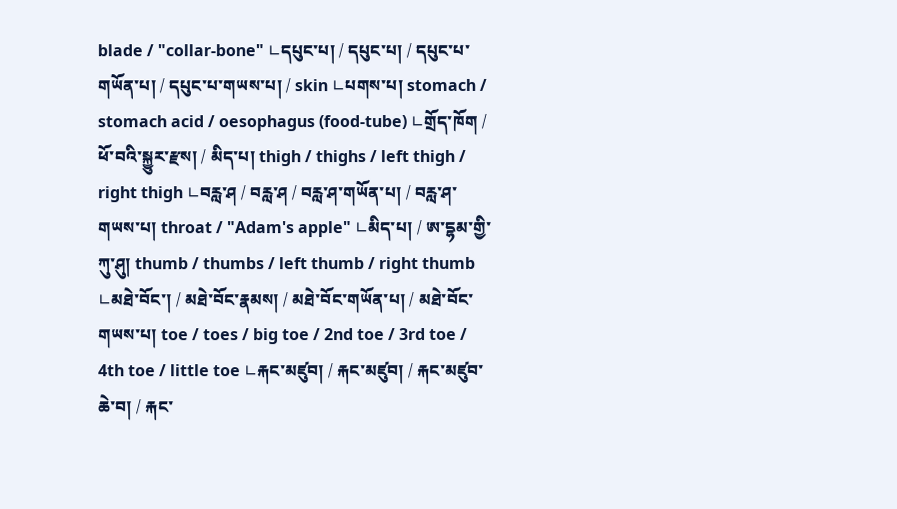blade / "collar-bone" ∟དཔུང་པ། / དཔུང་པ། / དཔུང་པ་གཡོན་པ། / དཔུང་པ་གཡས་པ། / skin ∟པགས་པ། stomach / stomach acid / oesophagus (food-tube) ∟གྲོད་ཁོག / ཕོ་བའི་སྐྱུར་རྫས། / མིད་པ། thigh / thighs / left thigh / right thigh ∟བརླ་ཤ / བརླ་ཤ / བརླ་ཤ་གཡོན་པ། / བརླ་ཤ་གཡས་པ། throat / "Adam's apple" ∟མིད་པ། / ཨ་དྷམ་གྱི་ཀུ་ཤུ། thumb / thumbs / left thumb / right thumb ∟མཐེ་བོང་། / མཐེ་བོང་རྣམས། / མཐེ་བོང་གཡོན་པ། / མཐེ་བོང་གཡས་པ། toe / toes / big toe / 2nd toe / 3rd toe / 4th toe / little toe ∟རྐང་མཛུབ། / རྐང་མཛུབ། / རྐང་མཛུབ་ཆེ་བ། / རྐང་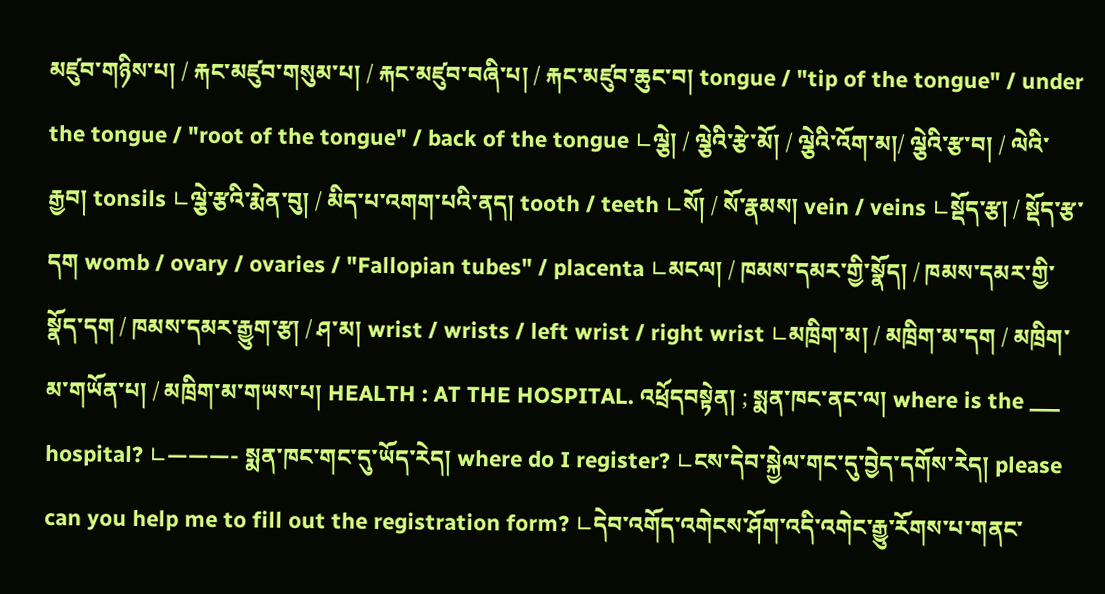མཛུབ་གཉིས་པ། / རྐང་མཛུབ་གསུམ་པ། / རྐང་མཛུབ་བཞི་པ། / རྐང་མཛུབ་ཆུང་བ། tongue / "tip of the tongue" / under the tongue / "root of the tongue" / back of the tongue ∟ལྕེ། / ལྕེའི་རྩེ་མོ། / ལྕེའི་འོག་མ།/ ལྕེའི་རྩ་བ། / ལེའི་རྒྱབ། tonsils ∟ལྕེ་རྩའི་རྨེན་བུ། / མིད་པ་འགག་པའི་ནད། tooth / teeth ∟སོ། / སོ་རྣམས། vein / veins ∟སྡོད་རྩ། / སྡོད་རྩ་དག womb / ovary / ovaries / "Fallopian tubes" / placenta ∟མངལ། / ཁམས་དམར་གྱི་སྣོད། / ཁམས་དམར་གྱི་སྣོད་དག / ཁམས་དམར་རྒྱུག་རྩ། / ཤ་མ། wrist / wrists / left wrist / right wrist ∟མཁྲིག་མ། / མཁྲིག་མ་དག / མཁྲིག་མ་གཡོན་པ། / མཁྲིག་མ་གཡས་པ། HEALTH : AT THE HOSPITAL. འཕྲོདབསྟེན། ; སྨན་ཁང་ནང་ལ། where is the ___ hospital? ∟———- སྨན་ཁང་གང་དུ་ཡོད་རེད། where do I register? ∟ངས་དེབ་སྐྱེལ་གང་དུ་བྱེད་དགོས་རེད། please can you help me to fill out the registration form? ∟དེབ་འགོད་འགེངས་ཤོག་འདི་འགེང་རྒྱུ་རོགས་པ་གནང་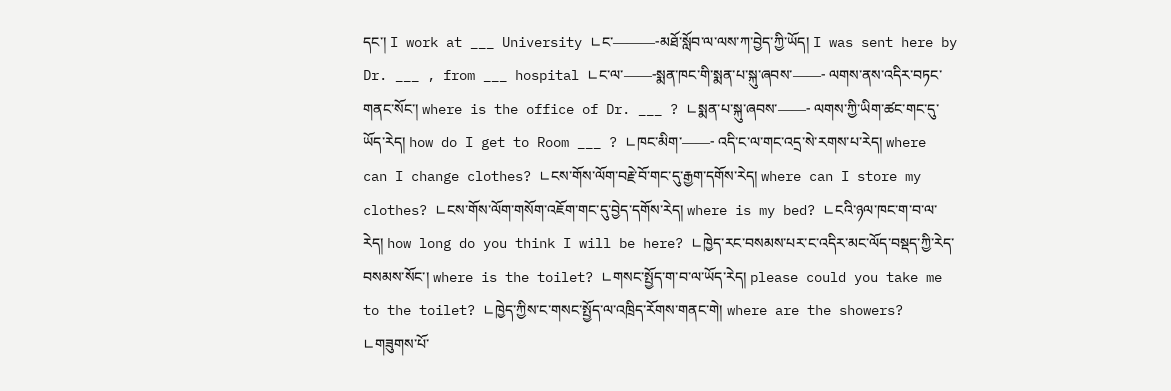དང་། I work at ___ University ∟ང་———-མཐོ་སློབ་ལ་ལས་ཀ་བྱེད་ཀྱི་ཡོད། I was sent here by Dr. ___ , from ___ hospital ∟ང་ལ་——-སྨན་ཁང་གི་སྨན་པ་སྐུ་ཞབས་——- ལགས་ནས་འདིར་བཏང་གནང་སོང་། where is the office of Dr. ___ ? ∟སྨན་པ་སྐུ་ཞབས་——- ལགས་ཀྱི་ཡིག་ཚང་གང་དུ་ཡོད་རེད། how do I get to Room ___ ? ∟ཁང་མིག་——- འདི་ང་ལ་གང་འདྲ་སེ་རགས་པ་རེད། where can I change clothes? ∟ངས་གོས་ལོག་བརྗེ་བོ་གང་དུ་རྒྱག་དགོས་རེད། where can I store my clothes? ∟ངས་གོས་ལོག་གསོག་འཇོག་གང་དུ་བྱེད་དགོས་རེད། where is my bed? ∟ངའི་ཉལ་ཁང་ག་བ་ལ་རེད། how long do you think I will be here? ∟ཁྱེད་རང་བསམས་པར་ང་འདིར་མང་ལོད་བསྡད་ཀྱི་རེད་བསམས་སོང་། where is the toilet? ∟གསང་སྤྱོད་ག་བ་ལ་ཡོད་རེད། please could you take me to the toilet? ∟ཁྱེད་ཀྱིས་ང་གསང་སྤྱོད་ལ་འཁྲིད་རོགས་གནང་གེ། where are the showers? ∟གཟུགས་པོ་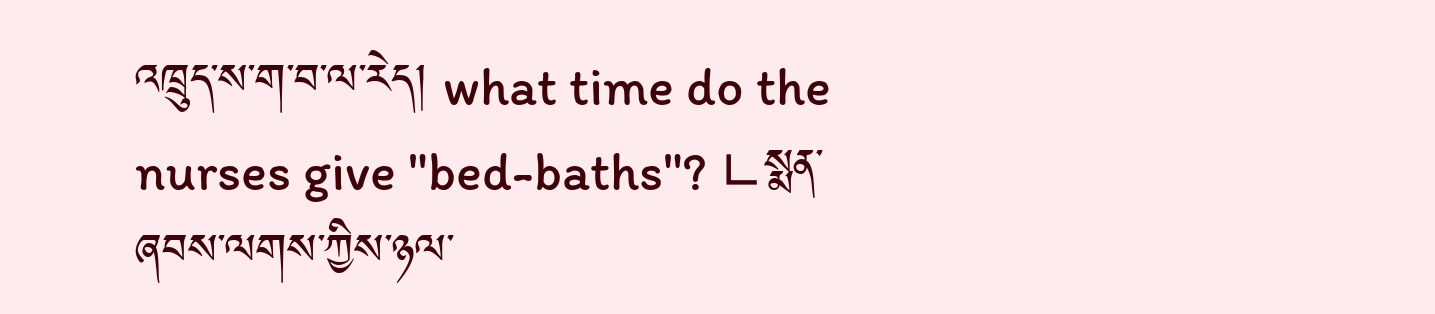འཁྲུད་ས་ག་བ་ལ་རེད། what time do the nurses give "bed-baths"? ∟སྨན་ཞབས་ལགས་ཀྱིས་ཉལ་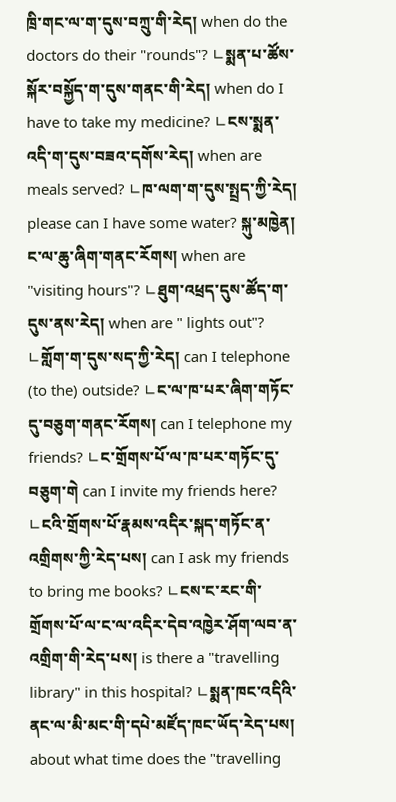ཁྲི་གང་ལ་ག་དུས་བཀྲུ་གི་རེད། when do the doctors do their "rounds"? ∟སྨན་པ་ཚོས་སྐོར་བསྐྱོད་ག་དུས་གནང་གི་རེད། when do I have to take my medicine? ∟ངས་སྨན་འདི་ག་དུས་བཟའ་དགོས་རེད། when are meals served? ∟ཁ་ལག་ག་དུས་སྤྲད་ཀྱི་རེད། please can I have some water? སྐུ་མཁྱེན། ང་ལ་ཆུ་ཞིག་གནང་རོགས། when are "visiting hours"? ∟ཐུག་འཕྲད་དུས་ཚོད་ག་དུས་ནས་རེད། when are " lights out"? ∟གློག་ག་དུས་སད་ཀྱི་རེད། can I telephone (to the) outside? ∟ང་ལ་ཁ་པར་ཞིག་གཏོང་དུ་བཅུག་གནང་རོགས། can I telephone my friends? ∟ང་གྲོགས་པོ་ལ་ཁ་པར་གཏོང་དུ་བཅུག་གེ can I invite my friends here? ∟ངའི་གྲོགས་པོ་རྣམས་འདིར་སྐད་གཏོང་ན་འགྲིགས་ཀྱི་རེད་པས། can I ask my friends to bring me books? ∟ངས་ང་རང་གི་གྲོགས་པོ་ལ་ང་ལ་འདིར་དེབ་འཁྱེར་ཤོག་ལབ་ན་འགྲིག་གི་རེད་པས། is there a "travelling library" in this hospital? ∟སྨན་ཁང་འདིའི་ནང་ལ་མི་མང་གི་དཔེ་མཛོད་ཁང་ཡོད་རེད་པས། about what time does the "travelling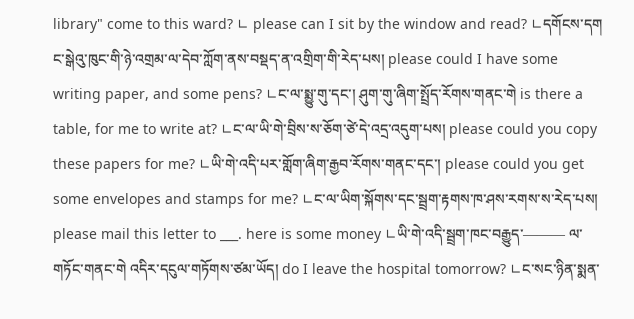library" come to this ward? ∟ please can I sit by the window and read? ∟དགོངས་དག ང་སྒེའུ་ཁུང་གི་ཉེ་འགྲམ་ལ་དེབ་ཀློག་ནས་བསྡད་ན་འགྲིག་གི་རེད་པས། please could I have some writing paper, and some pens? ∟ང་ལ་སྨྱུ་གུ་དང་། ཤུག་གུ་ཞིག་སྤྲོད་རོགས་གནང་གེ is there a table, for me to write at? ∟ང་ལ་ཡི་གེ་བྲིས་ས་ཅོག་ཙེ་དེ་འདྲ་འདུག་པས། please could you copy these papers for me? ∟ཡི་གེ་འདི་པར་གློག་ཞིག་རྒྱབ་རོགས་གནང་དང་། please could you get some envelopes and stamps for me? ∟ང་ལ་ཡིག་སྐོགས་དང་སྦྲག་རྟགས་ཁ་ཤས་རགས་ས་རེད་པས། please mail this letter to ___. here is some money ∟ཡི་གེ་འདི་སྦྲག་ཁང་བརྒྱུད་——— ལ་གཏོང་གནང་གེ འདིར་དངུལ་གཏོགས་ཙམ་ཡོད། do I leave the hospital tomorrow? ∟ང་སང་ཉིན་སྨན་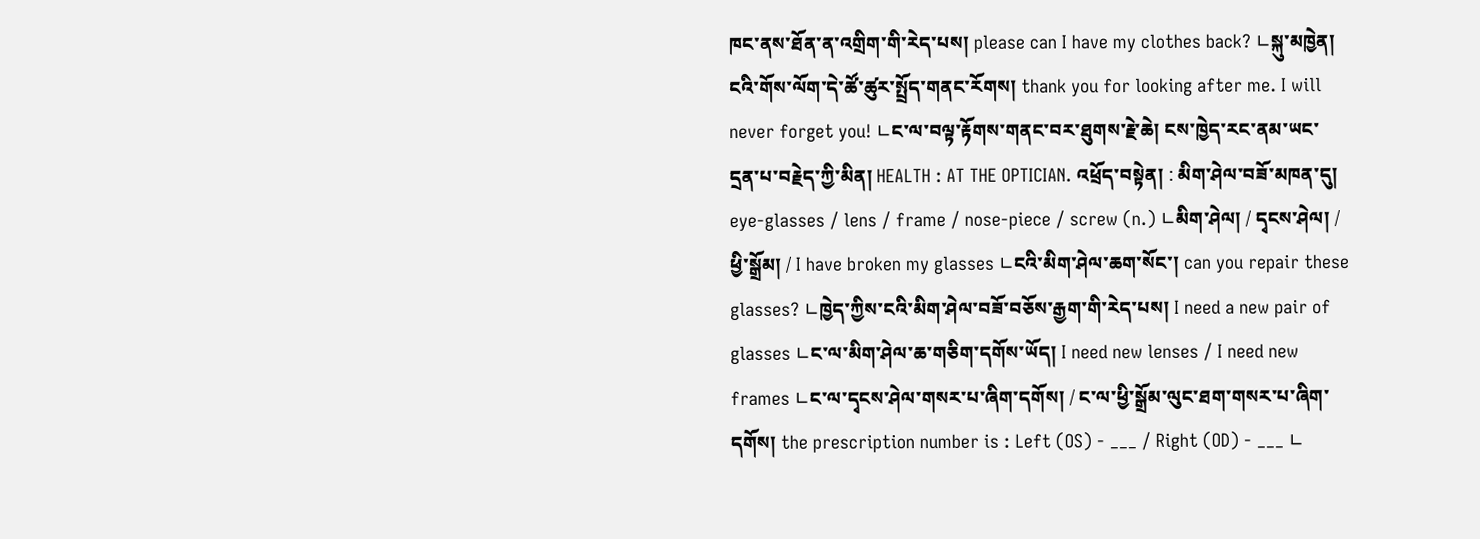ཁང་ནས་ཐོན་ན་འགྲིག་གི་རེད་པས། please can I have my clothes back? ∟སྐུ་མཁྱེན། ངའི་གོས་ལོག་དེ་ཚོ་ཚུར་སྤྲོད་གནང་རོགས། thank you for looking after me. I will never forget you! ∟ང་ལ་བལྟ་རྟོགས་གནང་བར་ཐུགས་རྗེ་ཆེ། ངས་ཁྱེད་རང་ནམ་ཡང་དྲན་པ་བརྗེད་ཀྱི་མིན། HEALTH : AT THE OPTICIAN. འཕྲོད་བསྟེན། : མིག་ཤེལ་བཟོ་མཁན་དུ། eye-glasses / lens / frame / nose-piece / screw (n.) ∟མིག་ཤེལ། / དྭངས་ཤེལ། / ཕྱི་སྒྲོམ། / I have broken my glasses ∟ངའི་མིག་ཤེལ་ཆག་སོང་། can you repair these glasses? ∟ཁྱེད་ཀྱིས་ངའི་མིག་ཤེལ་བཟོ་བཅོས་རྒྱག་གི་རེད་པས། I need a new pair of glasses ∟ང་ལ་མིག་ཤེལ་ཆ་གཅིག་དགོས་ཡོད། I need new lenses / I need new frames ∟ང་ལ་དྭངས་ཤེལ་གསར་པ་ཞིག་དགོས། / ང་ལ་ཕྱི་སྒྲོམ་ལུང་ཐག་གསར་པ་ཞིག་དགོས། the prescription number is : Left (OS) - ___ / Right (OD) - ___ ∟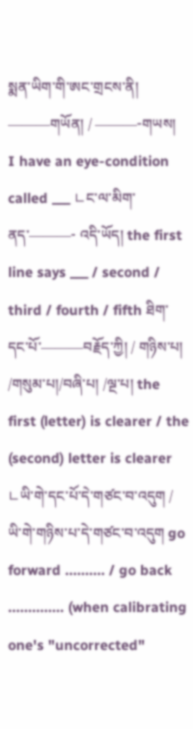སྨན་ཡིག་གི་ཨང་གྲངས་ནི། ———གཡོན། / ———-གཡས། I have an eye-condition called ___ ∟ང་ལ་མིག་ནད་———- འདི་ཡོད། the first line says ___ / second / third / fourth / fifth ཐིག་དང་པོ་———བརྗོད་ཀྱི། / གཉིས་པ། /གསུམ་པ།/བཞི་པ། /ལྔ་པ། the first (letter) is clearer / the (second) letter is clearer ∟ཡི་གེ་དང་པོ་དེ་གཙང་བ་འདུག / ཡི་གེ་གཉིས་པ་དེ་གཙང་བ་འདུག go forward .......... / go back .............. (when calibrating one's "uncorrected"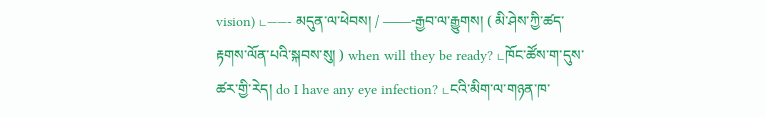vision) ∟——- མདུན་ལ་ཕེབས། / ——-རྒྱབ་ལ་རྒྱུགས། ( མི་ཤེས་ཀྱི་ཚད་རྟགས་ལོན་པའི་སྐབས་སུ། ) when will they be ready? ∟ཁོང་ཚོས་ག་དུས་ཚར་གྱི་རེད། do I have any eye infection? ∟ངའི་མིག་ལ་གཉན་ཁ་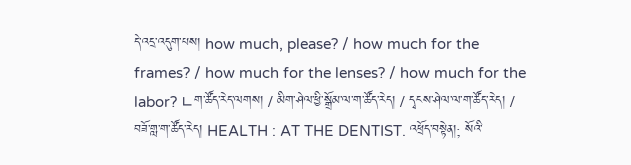དེ་འདྲ་འདུག་པས། how much, please? / how much for the frames? / how much for the lenses? / how much for the labor? ∟ག་ཚོད་རེད་ལགས། / མིག་ཤེལ་ཕྱི་སྒྲོམ་ལ་ག་ཚོད་རེད། / དྭངས་ཤེལ་ལ་ག་ཚོད་རེད། / བཟོ་གླ་ག་ཚོད་རེད། HEALTH : AT THE DENTIST. འཕྲོད་བསྟེན།; སོའི་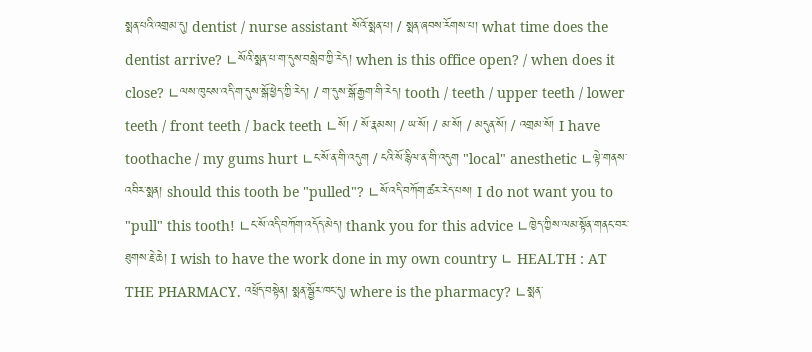སྨན་པའི་འགྲམ་དུ། dentist / nurse assistant སོའོ་སྨན་པ། / སྨན་ཞབས་རོགས་པ། what time does the dentist arrive? ∟སོའི་སྨན་པ་ག་དུས་བསླེབ་ཀྱི་རེད། when is this office open? / when does it close? ∟ལས་ཁུངས་འདི་ག་དུས་སྒོ་ཕྱེད་ཀྱི་རེད། / ག་དུས་སྒོ་རྒྱག་གི་རེད། tooth / teeth / upper teeth / lower teeth / front teeth / back teeth ∟སོ། / སོ་རྣམས། / ཡ་སོ། / མ་སོ། / མདུན་སོ། / འགྲམ་སོ། I have toothache / my gums hurt ∟ང་སོ་ན་གི་འདུག / ངའི་སོ་རྙིལ་ན་གི་འདུག "local" anesthetic ∟ལྟེ་གནས་འབིར་སྨན། should this tooth be "pulled"? ∟སོ་འདི་བཀོག་ཚར་རེད་པས། I do not want you to "pull" this tooth! ∟ང་སོ་འདི་བཀོག་འདོད་མེད། thank you for this advice ∟ཁྱེད་ཀྱིས་ལམ་སྟོན་གནང་བར་ཐུགས་རྗེ་ཆེ། I wish to have the work done in my own country ∟ HEALTH : AT THE PHARMACY. འཕྲོད་བསྟེན། སྨན་སྦྱོར་ཁང་དུ། where is the pharmacy? ∟སྨན་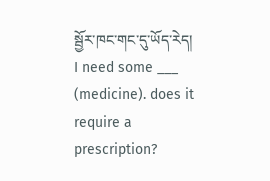སྦྱོར་ཁང་གང་དུ་ཡོད་རེད། I need some ___ (medicine). does it require a prescription?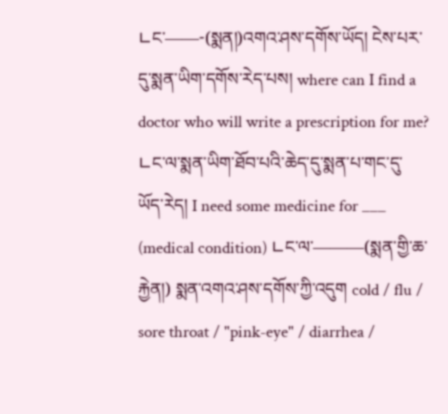∟ང་——-(སྨན།)འགའ་ཤས་དགོས་ཡོད། ངེས་པར་དུ་སྨན་ཡིག་དགོས་རེད་པས། where can I find a doctor who will write a prescription for me? ∟ང་ལ་སྨན་ཡིག་ཐོབ་པའི་ཆེད་དུ་སྨན་པ་གང་དུ་ཡོད་རེད། I need some medicine for ___ (medical condition) ∟ང་ལ་———(སྨན་གྱི་ཆ་རྐྱེན།) སྨན་འགའ་ཤས་དགོས་ཀྱི་འདུག cold / flu / sore throat / "pink-eye" / diarrhea /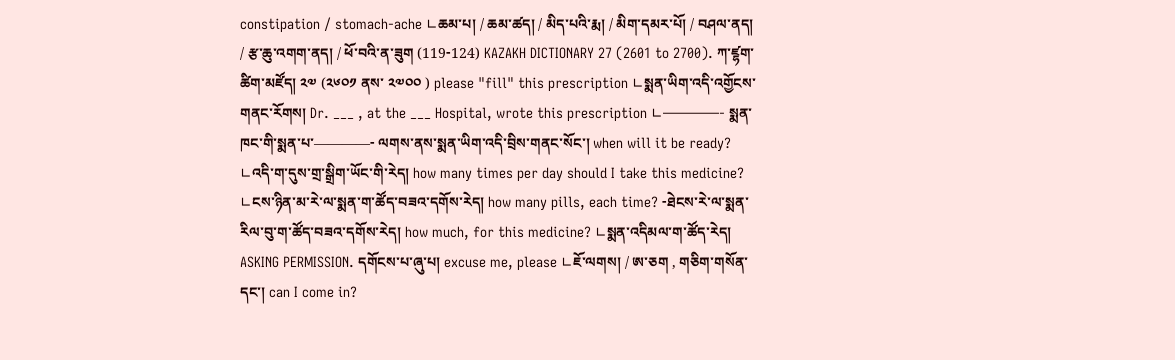constipation / stomach-ache ∟ཆམ་པ། / ཆམ་ཚད། / མིད་པའི་རྨ། / མིག་དམར་པོ། / བཤལ་ནད། / རྩ་ཆུ་འགག་ནད། / ཕོ་བའི་ན་ཟུག (119-124) KAZAKH DICTIONARY 27 (2601 to 2700). ཀ་ཛྷག་ཚིག་མཛོད། ༢༧ (༢༦༠༡ ནས་ ༢༧༠༠ ) please "fill" this prescription ∟སྨན་ཡིག་འདི་འགྱོངས་གནང་རོགས། Dr. ___ , at the ___ Hospital, wrote this prescription ∟————- སྨན་ཁང་གི་སྨན་པ་————- ལགས་ནས་སྨན་ཡིག་འདི་བྲིས་གནང་སོང་། when will it be ready? ∟འདི་ག་དུས་གྲ་སྒྲིག་ཡོང་གི་རེད། how many times per day should I take this medicine? ∟ངས་ཉིན་མ་རེ་ལ་སྨན་ག་ཚོད་བཟའ་དགོས་རེད། how many pills, each time? -ཐེངས་རེ་ལ་སྨན་རིལ་བུ་ག་ཚོད་བཟའ་དགོས་རེད། how much, for this medicine? ∟སྨན་འདིམལ་ག་ཚོད་རེད། ASKING PERMISSION. དགོངས་པ་ཞུ་པ། excuse me, please ∟ཇོ་ལགས། / ཨ་ཅག , གཅིག་གསོན་དང་། can I come in?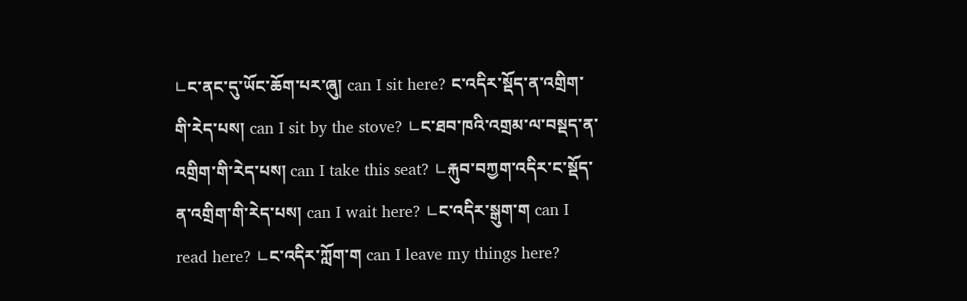∟ང་ནང་དུ་ཡོང་ཆོག་པར་ཞུ། can I sit here? ང་འདིར་སྡོད་ན་འགྲིག་གི་རེད་པས། can I sit by the stove? ∟ང་ཐབ་ཁའི་འགྲམ་ལ་བསྡད་ན་འགྲིག་གི་རེད་པས། can I take this seat? ∟རྐུབ་བཀྱག་འདིར་ང་སྡོད་ན་འགྲིག་གི་རེད་པས། can I wait here? ∟ང་འདིར་སྒུག་ག can I read here? ∟ང་འདིར་ཀློག་ག can I leave my things here?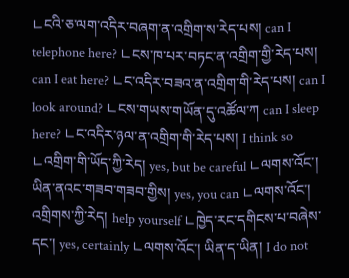∟ངའི་ཅ་ལག་འདིར་བཞག་ན་འགྲིག་ས་རེད་པས། can I telephone here? ∟ངས་ཁ་པར་བཏང་ན་འགྲིག་གྱི་རེད་པས། can I eat here? ∟ང་འདིར་བཟའ་ན་འགྲིག་གི་རེད་པས། can I look around? ∟ངས་གཡས་གཡོན་དུ་འཚོལ་ཀ can I sleep here? ∟ང་འདིར་ཉལ་ན་འགྲིག་གི་རེད་པས། I think so ∟འགྲིག་གི་ཡོད་ཀྱི་རེད། yes, but be careful ∟ལགས་འོང་། ཡིན་ནའང་གཟབ་གཟབ་གྱིས། yes, you can ∟ལགས་འོང་། འགྲིགས་ཀྱི་རེད། help yourself ∟ཁྱེད་རང་དགིངས་པ་བཞེས་དང་། yes, certainly ∟ལགས་འོང་། ཡིན་ད་ཡིན། I do not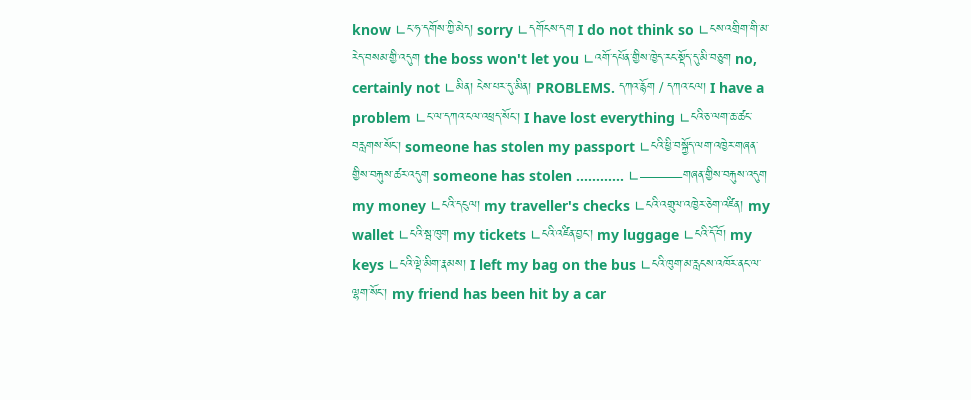know ∟ང་ཧ་དགོས་ཀྱི་མེད། sorry ∟དགོངས་དག I do not think so ∟ངས་འགྲིག་གི་མ་རེད་བསམ་གྱི་འདུག the boss won't let you ∟འགོ་དཔོན་གྱིས་ཁྱེད་རང་སྡོད་དུ་མི་བཅུག no, certainly not ∟མིན། ངེས་པར་དུ་མིན། PROBLEMS. དཀའ་རྙོག / དཀའ་ངལ། I have a problem ∟ང་ལ་དཀའ་ངལ་འཕྲད་སོང་། I have lost everything ∟ངའི་ཅ་ལག་ཆ་ཚང་བརླགས་སོང་། someone has stolen my passport ∟ངའི་ཕྱི་བསྐྱོད་ལག་འཁྱེར་གཞན་གྱིས་བརྐུས་ཚར་འདུག someone has stolen ............ ∟———གཞན་གྱིས་བརྐུས་འདུག my money ∟ངའི་དངུལ། my traveller's checks ∟ངའི་འགྲུལ་འཁྱེར་ཅེག་འཛིན། my wallet ∟ངའི་སྦ་ཁུག my tickets ∟ངའི་འཛིན་བྱང་། my luggage ∟ངའི་དོ་བོ། my keys ∟ངའི་ལྡེ་མིག་རྣམས། I left my bag on the bus ∟ངའི་ཁུག་མ་རླངས་འཁོར་ནང་ལ་ལྷག་སོང་། my friend has been hit by a car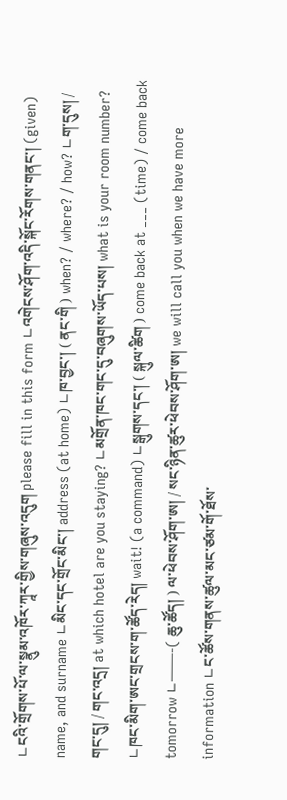∟ངའི་གྲོགས་པོ་ལ་སྣུམ་འཁོར་ཀཱར་གྱིས་གཞུས་འདུག please fill in this form ∟འགེངས་ཤོག་འདི་སྐོང་རོགས་གནང་། (given) name, and surname ∟མིང་དང་གྲོང་མིང་། address (at home) ∟ཁ་བྱང་། ( ནང་གི ) when? / where? / how? ∟ག་དུས། / གང་དུ། / གང་འདྲ། at which hotel are you staying? ∟མགྲོན་ཁང་གང་དུ་བཞུགས་ཡོད་པས། what is your room number? ∟ཁང་མིག་ཨང་གྲངས་ག་ཚོད་རེད། wait! (a command) ∟སྒུགས་དང་། ( སྐུལ་ཚིག ) come back at ___ (time) / come back tomorrow ∟——-( ཆུ་ཚོད། ) ལ་ཕེབས་ཤོག་ཨ། / སང་ཉིན་ཚུར་ཕེབས་ཤོག་ཨ། we will call you when we have more information ∟ང་ཚོས་གནས་ཚུལ་མང་ཙམ་གོ་ཐོས་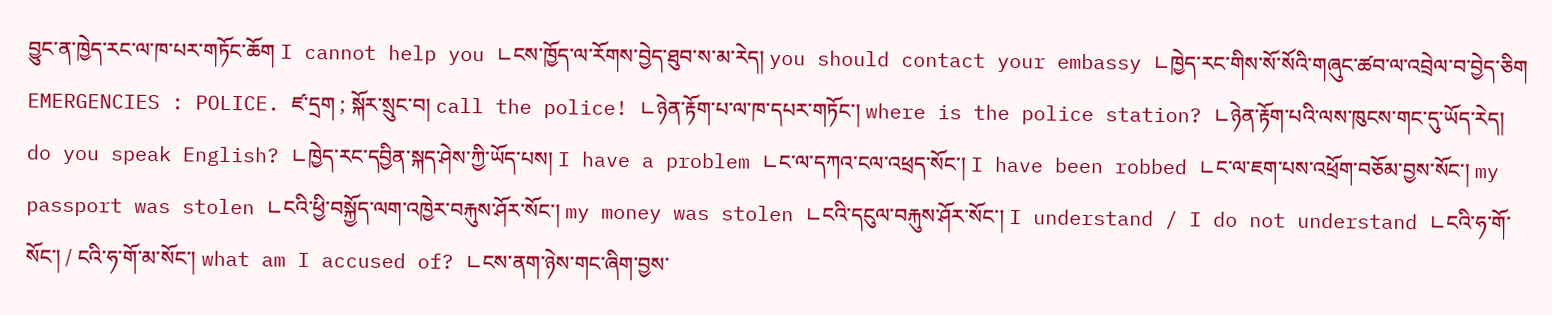བྱུང་ན་ཁྱེད་རང་ལ་ཁ་པར་གཏོང་ཆོག I cannot help you ∟ངས་ཁྱོད་ལ་རོགས་བྱེད་ཐུབ་ས་མ་རེད། you should contact your embassy ∟ཁྱེད་རང་གིས་སོ་སོའི་གཞུང་ཚབ་ལ་འབྲེལ་བ་བྱེད་ཅིག EMERGENCIES : POLICE. ཛ་དྲག ; སྐོར་སྲུང་བ། call the police! ∟ཉེན་རྟོག་པ་ལ་ཁ་དཔར་གཏོང་། where is the police station? ∟ཉེན་རྟོག་པའི་ལས་ཁུངས་གང་དུ་ཡོད་རེད། do you speak English? ∟ཁྱེད་རང་དབྱིན་སྐད་ཤེས་ཀྱི་ཡོད་པས། I have a problem ∟ང་ལ་དཀའ་ངལ་འཕྲད་སོང་། I have been robbed ∟ང་ལ་ཇག་པས་འཕྲོག་བཅོམ་བྱས་སོང་། my passport was stolen ∟ངའི་ཕྱི་བསྐྱོད་ལག་འཁྱེར་བརྐུས་ཤོར་སོང་། my money was stolen ∟ངའི་དངུལ་བརྐུས་ཤོར་སོང་། I understand / I do not understand ∟ངའི་ཧ་གོ་སོང་། / ངའི་ཧ་གོ་མ་སོང་། what am I accused of? ∟ངས་ནག་ཉེས་གང་ཞིག་བྱས་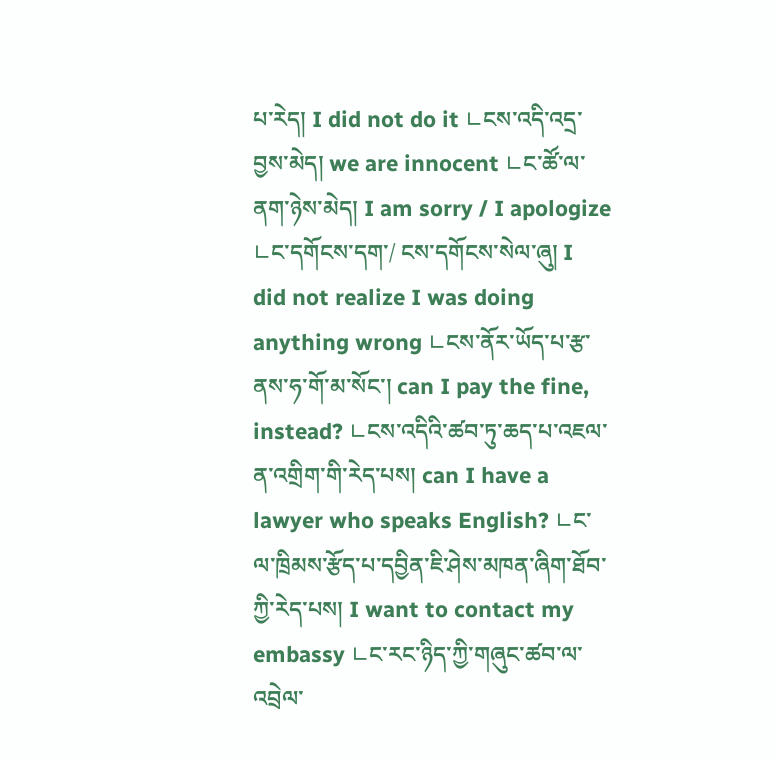པ་རེད། I did not do it ∟ངས་འདི་འདྲ་བྱས་མེད། we are innocent ∟ང་ཚོ་ལ་ནག་ཉེས་མེད། I am sorry / I apologize ∟ང་དགོངས་དག་/ ངས་དགོངས་སེལ་ཞུ། I did not realize I was doing anything wrong ∟ངས་ནོར་ཡོད་པ་རྩ་ནས་ཧ་གོ་མ་སོང་། can I pay the fine, instead? ∟ངས་འདིའི་ཚབ་ཏུ་ཆད་པ་འཇལ་ན་འགྲིག་གི་རེད་པས། can I have a lawyer who speaks English? ∟ང་ལ་ཁྲིམས་རྩོད་པ་དབྱིན་ཇི་ཤེས་མཁན་ཞིག་ཐོབ་ཀྱི་རེད་པས། I want to contact my embassy ∟ང་རང་ཉིད་ཀྱི་གཞུང་ཚབ་ལ་འབྲེལ་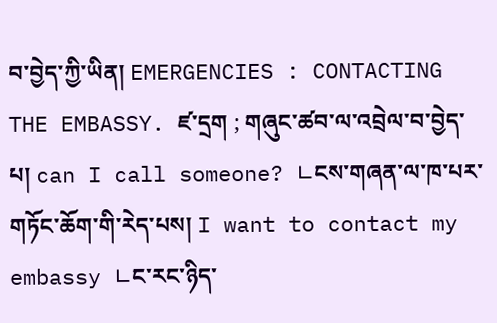བ་བྱེད་ཀྱི་ཡིན། EMERGENCIES : CONTACTING THE EMBASSY. ཛ་དྲག ; གཞུང་ཚབ་ལ་འབྲེལ་བ་བྱེད་པ། can I call someone? ∟ངས་གཞན་ལ་ཁ་པར་གཏོང་ཆོག་གི་རེད་པས། I want to contact my embassy ∟ང་རང་ཉིད་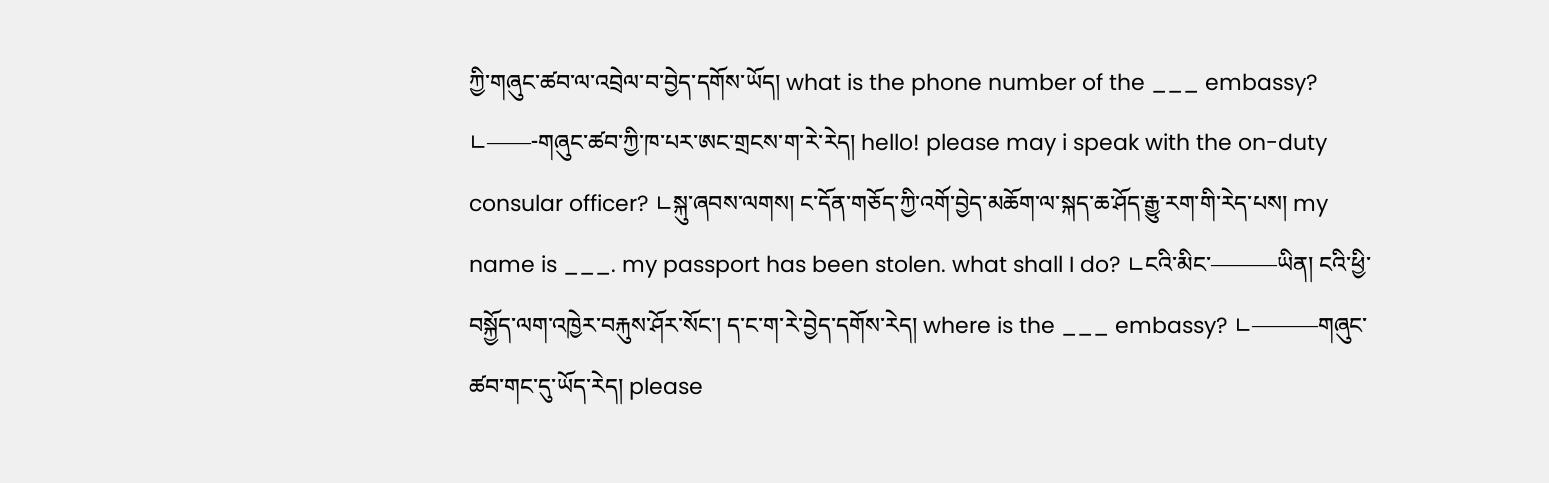ཀྱི་གཞུང་ཚབ་ལ་འབྲེལ་བ་བྱེད་དགོས་ཡོད། what is the phone number of the ___ embassy? ∟——-གཞུང་ཚབ་ཀྱི་ཁ་པར་ཨང་གྲངས་ག་རེ་རེད། hello! please may i speak with the on-duty consular officer? ∟སྐུ་ཞབས་ལགས། ང་དོན་གཅོད་ཀྱི་འགོ་བྱེད་མཆོག་ལ་སྐད་ཆ་ཤོད་རྒྱུ་རག་གི་རེད་པས། my name is ___. my passport has been stolen. what shall I do? ∟ངའི་མིང་———ཡིན། ངའི་ཕྱི་བསྐྱོད་ལག་འཁྱེར་བརྐུས་ཤོར་སོང་། ད་ང་ག་རེ་བྱེད་དགོས་རེད། where is the ___ embassy? ∟———གཞུང་ཚབ་གང་དུ་ཡོད་རེད། please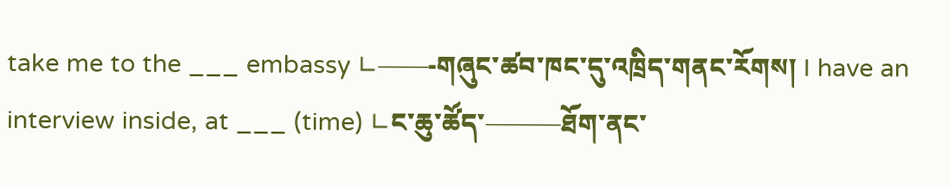take me to the ___ embassy ∟——-གཞུང་ཚབ་ཁང་དུ་འཁྲིད་གནང་རོགས། I have an interview inside, at ___ (time) ∟ང་ཆུ་ཚོད་———ཐོག་ནང་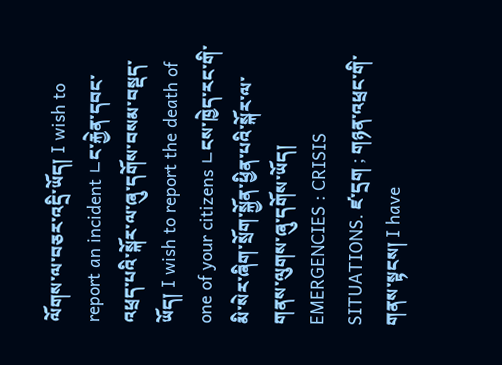ལོགས་ལ་བཅར་འདྲི་ཡོད། I wish to report an incident ∟ང་རྐྱེན་དབང་འཕྲད་པའི་སྐོར་ལ་ཞུ་དགོས་བསམ་བསྡད་ཡོད། I wish to report the death of one of your citizens ∟ངས་ཁྱེད་རང་གི་མི་སེར་ཞིག་སྲོག་སྐྱོན་ཕྱིན་པའི་སྐོར་ལ་གནས་ལུགས་ཞུ་དགོས་ཡོད། EMERGENCIES : CRISIS SITUATIONS. ཛ་དྲག ; གཉན་འཕྲང་གི་གནས་སྟངས། I have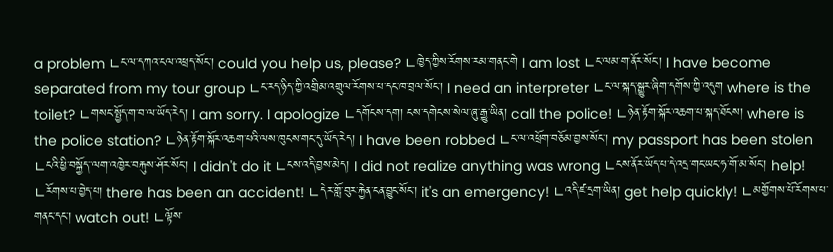a problem ∟ང་ལ་དཀའ་ངལ་འཕྲད་སོང་། could you help us, please? ∟ཁྱེད་ཀྱིས་རོགས་རམ་གནང་གེ I am lost ∟ང་ལམ་ག་ནོར་སོང་། I have become separated from my tour group ∟ང་རད་ཉིད་ཀྱི་འགྲིམ་འགྲུལ་རོགས་པ་དང་ཁ་བྲལ་སོང་། I need an interpreter ∟ང་ལ་སྐད་སྒྱུར་ཞིག་དགོས་ཀྱི་འདུག where is the toilet? ∟གསང་སྤྱོད་ག་བ་ལ་ཡོད་རེད། I am sorry. I apologize ∟དགོངས་དག། ངས་དགེངས་སེལ་ཞུ་རྒྱུ་ཡིན། call the police! ∟ཉེན་རྟོག་སྐོར་འཆག་པ་སྐད་ཐོངས། where is the police station? ∟ཉེན་རྟོག་སྐོར་འཆག་པའི་ལས་ཁུངས་གང་དུ་ཡོད་རེད། I have been robbed ∟ང་ལ་འཕྲོག་བཅོམ་བྱས་སོང་། my passport has been stolen ∟ངའི་ཕྱི་བསྐྱོད་་ལག་འཁྱེར་བརྐུས་ཤོར་སོང་། I didn't do it ∟ངས་འདི་བྱས་མེད། I did not realize anything was wrong ∟ངས་ནོར་ཡོད་པ་དེ་འདྲ་གང་ཡང་ཧ་གོ་མ་སོང་། help! ∟རོགས་པ་བྱེད་པ། there has been an accident! ∟དེར་གློ་བུར་རྐྱེན་ངན་བྱུང་སོང་། it's an emergency! ∟འདི་ཛ་དྲག་ཡིན། get help quickly! ∟མགྱོགས་པོ་རོགས་པ་གནང་དང་། watch out! ∟ལྟོས་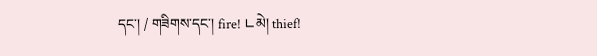དང་། / གཟིགས་དང་། fire! ∟མེ། thief!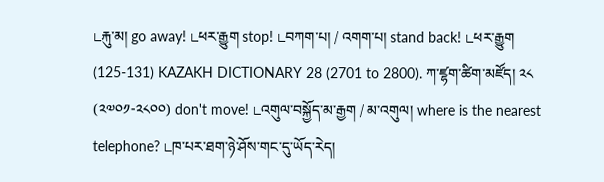∟རྐུ་མ། go away! ∟ཕར་རྒྱུག stop! ∟བཀག་པ། / འགག་པ། stand back! ∟ཕར་རྒྱུག (125-131) KAZAKH DICTIONARY 28 (2701 to 2800). ཀ་ཛྷག་ཚིག་མཛོད། ༢༨ (༢༧༠༡-༢༨༠༠) don't move! ∟འགུལ་བསྐྱོད་མ་རྒྱག / མ་འགུལ། where is the nearest telephone? ∟ཁ་པར་ཐག་ཉེ་ཤོས་གང་དུ་ཡོད་རེད།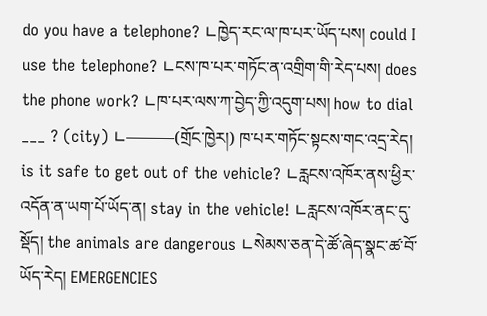do you have a telephone? ∟ཁྱེད་རང་ལ་ཁ་པར་ཡོད་པས། could I use the telephone? ∟ངས་ཁ་པར་གཏོང་ན་འགྲིག་གི་རེད་པས། does the phone work? ∟ཁ་པར་ལས་ཀ་བྱེད་ཀྱི་འདུག་པས། how to dial ___ ? (city) ∟———(གྲོང་ཁྱེར།) ཁ་པར་གཏོང་སྟངས་གང་འདྲ་རེད། is it safe to get out of the vehicle? ∟རླངས་འཁོར་ནས་ཕྱིར་འདོན་ན་ཡག་པོ་ཡོད་ན། stay in the vehicle! ∟རླངས་འཁོར་ནང་དུ་སྡོད། the animals are dangerous ∟སེམས་ཅན་དེ་ཚོ་ཞེད་སྣང་ཚ་བོ་ཡོད་རེད། EMERGENCIES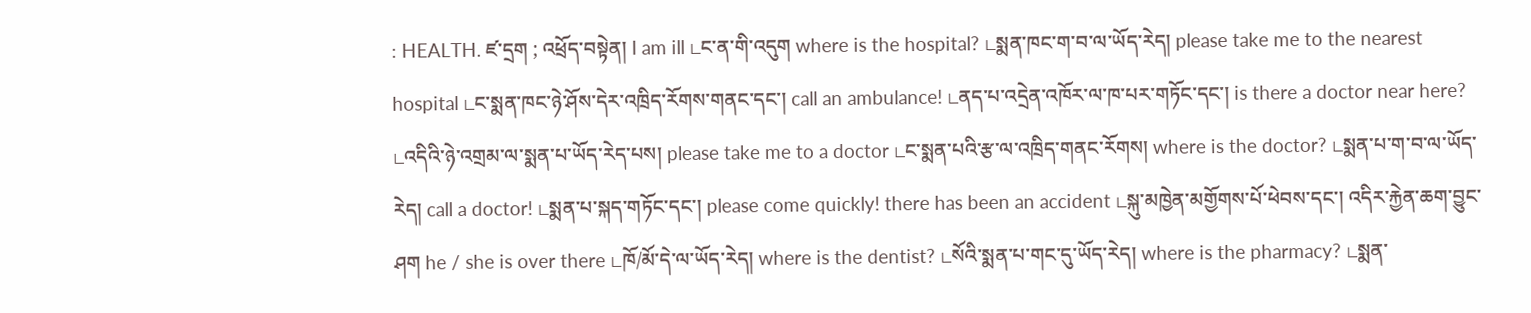: HEALTH. ཛ་དྲག ; འཕྲོད་བསྟེན། I am ill ∟ང་ན་གི་འདུག where is the hospital? ∟སྨན་ཁང་ག་བ་ལ་ཡོད་རེད། please take me to the nearest hospital ∟ང་སྨན་ཁང་ཉེ་ཤོས་དེར་འཁྲིད་རོགས་གནང་དང་། call an ambulance! ∟ནད་པ་འདྲེན་འཁོར་ལ་ཁ་པར་གཏོང་དང་། is there a doctor near here? ∟འདིའི་ཉེ་འགྲམ་ལ་སྨན་པ་ཡོད་རེད་པས། please take me to a doctor ∟ང་སྨན་པའི་རྩ་ལ་འཁྲིད་གནང་རོགས། where is the doctor? ∟སྨན་པ་ག་བ་ལ་ཡོད་རེད། call a doctor! ∟སྨན་པ་སྐད་གཏོང་དང་། please come quickly! there has been an accident ∟སྐུ་མཁྱེན་མགྱོགས་པོ་ཕེབས་དང་། འདིར་རྐྱེན་ཆག་བྱུང་ཤག he / she is over there ∟ཁོ/མོ་དེ་ལ་ཡོད་རེད། where is the dentist? ∟སོའི་སྨན་པ་གང་དུ་ཡོད་རེད། where is the pharmacy? ∟སྨན་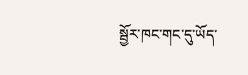སྦྱོར་ཁང་གང་དུ་ཡོད་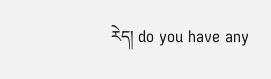རེད། do you have any